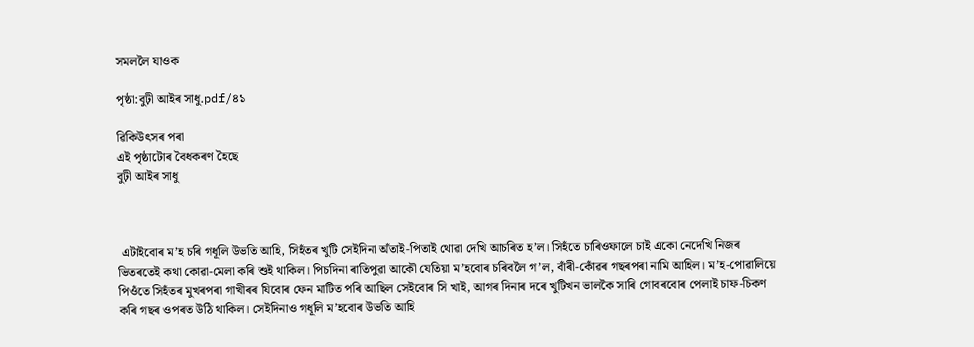সমললৈ যাওক

পৃষ্ঠা:বুঢ়ী আইৰ সাধু.pdf/৪১

ৱিকিউৎসৰ পৰা
এই পৃষ্ঠাটোৰ বৈধকৰণ হৈছে
বুঢ়ী আইৰ সাধু



 এটাইবোৰ ম’হ চৰি গধূলি উভতি আহি, সিহঁতৰ খুটি সেইদিনা অঁতাই-পিতাই থোৱা দেখি আচৰিত হ’ল। সিহঁতে চাৰিওফালে চাই একো নেদেখি নিজৰ ভিতৰতেই কথা কোৱা-মেলা কৰি শুই থাকিল। পিচদিনা ৰাতিপুৱা আকৌ যেতিয়া ম’হবোৰ চৰিবলৈ গ’ল, বাঁৰী-কোঁৱৰ গছৰপৰা নামি আহিল। ম’হ-পোৱালিয়ে পিওঁতে সিহঁতৰ মুখৰপৰা গাখীৰৰ যিবোৰ ফেন মাটিত পৰি আছিল সেইবোৰ সি খাই, আগৰ দিনাৰ দৰে খুটিখন ভালকৈ সাৰি গোবৰবোৰ পেলাই চাফ-চিকণ কৰি গছৰ ওপৰত উঠি থাকিল। সেইদিনাও গধূলি ম’হবোৰ উভতি আহি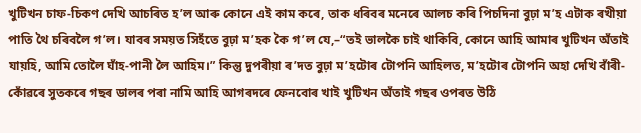খুটিখন চাফ-চিকণ দেখি আচৰিত হ’ল আৰু কোনে এই কাম কৰে, তাক ধৰিবৰ মনেৰে আলচ কৰি পিচদিনা বুঢ়া ম’হ এটাক ৰখীয়া পাতি থৈ চৰিবলৈ গ’ল। যাবৰ সময়ত সিহঁতে বুঢ়া ম’হক কৈ গ’ল যে,–“তই ভালকৈ চাই থাকিবি, কোনে আহি আমাৰ খুটিখন অঁতাই যায়হি, আমি তোলৈ ঘাঁহ-পানী লৈ আহিম।” কিন্তু দুপৰীয়া ৰ’দত বুঢ়া ম’হটোৰ টোপনি আহিলত, ম’হটোৰ টোপনি অহা দেখি বাঁৰী-কোঁৱৰে সুতকৰে গছৰ ডালৰ পৰা নামি আহি আগৰদৰে ফেনবোৰ খাই খুটিখন অঁতাই গছৰ ওপৰত উঠি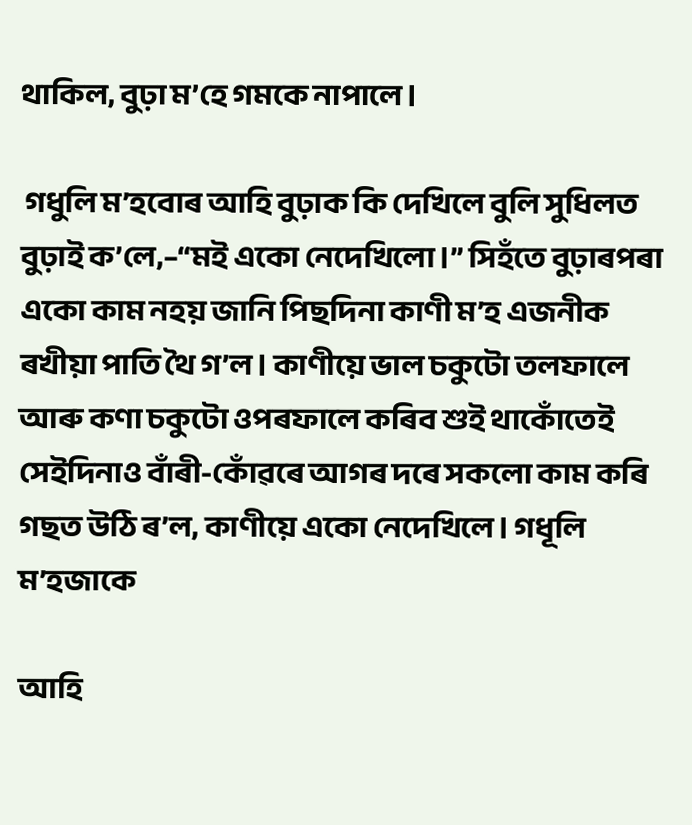থাকিল, বুঢ়া ম’হে গমকে নাপালে।

 গধুলি ম’হবোৰ আহি বুঢ়াক কি দেখিলে বুলি সুধিলত বুঢ়াই ক’লে,–“মই একো নেদেখিলো।” সিহঁতে বুঢ়াৰপৰা একো কাম নহয় জানি পিছদিনা কাণী ম’হ এজনীক ৰখীয়া পাতি থৈ গ’ল। কাণীয়ে ভাল চকুটো তলফালে আৰু কণা চকুটো ওপৰফালে কৰিব শুই থাকোঁতেই সেইদিনাও বাঁৰী-কোঁৱৰে আগৰ দৰে সকলো কাম কৰি গছত উঠি ৰ’ল, কাণীয়ে একো নেদেখিলে। গধূলি ম’হজাকে

আহি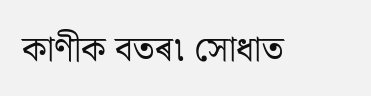কাণীক বতৰ৷ সোধাত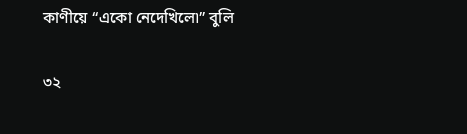কাণীয়ে “একো নেদেখিলে৷” বুলি

৩২